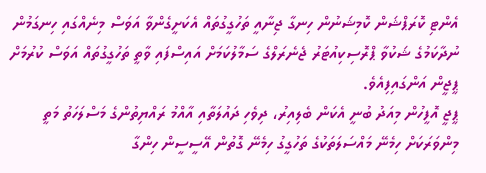އެންޓި ކޮރަޕްޝަން ކޮމިޝަނުން ހިނގާ ޖިނާއީ ތަހުގީގުތައް އެކަށީގެންވާ އަވަސް މިނެއްގައި ހިނގަމުން ނުދާކަމުގެ ޝަކުވާ ޕްރޮސިކިއުޓަރު ޖެނެރަލްގެ ސަމާލުކަމަށް އައިސްފައި ވާތީ ތަހުގީގުތައް އަވަސް ކުރުމަށް ޕީޖީން އަންގައިފިއެވެ.
ޕީޖީ އޮފީހުން މިއަދު ބުނީ އެކަން ބެލިއިރު، ދިވެހި ދައުލަތާއި އާއްމު ރައްޔިތުންގެ މަސްލަހަތު މަތީ މިންވަރަކަށް ހިމެނޭ މައްސަލަތަކުގެ ތަހުގީގު ހިމެނޭ ގޮތުން އޭސީސީން ހިންގާ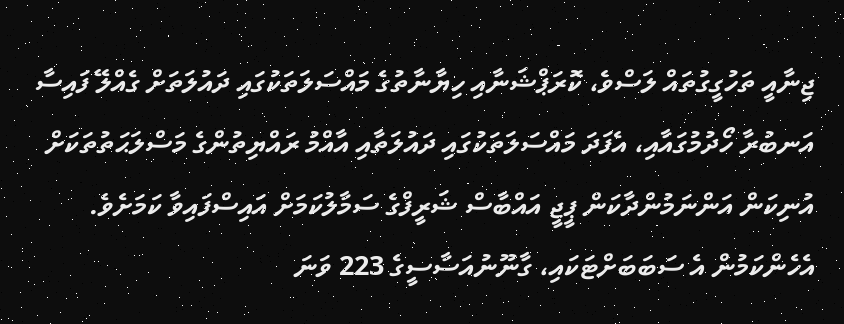ޖިނާއީ ތަހުގީގުތައް ލަސްވެ، ކޮރަޕްޝަނާއި ހިޔާނާތުގެ މައްސަލަތަކުގައި ދައުލަތަށް ގެއްލޭ ފައިސާ އަނބުރާ ހޯދުމުގައާއި، އެފަދަ މައްސަލަތަކުގައި ދައުލަތާއި އާއްމު ރައްޔިތުންގެ މަސްލަޙަތުތަކަށް އުނިކަން އަންނަމުންދާކަން ޕީޖީ އައްބާސް ޝަރީފްގެ ސަމާލުކަމަށް އައިސްފައިވާ ކަމަށެވެ.
އެހެންކަމުން އެ ސަބަބަށްޓަކައި، ގާނޫނުއަސާސީގެ 223 ވަނަ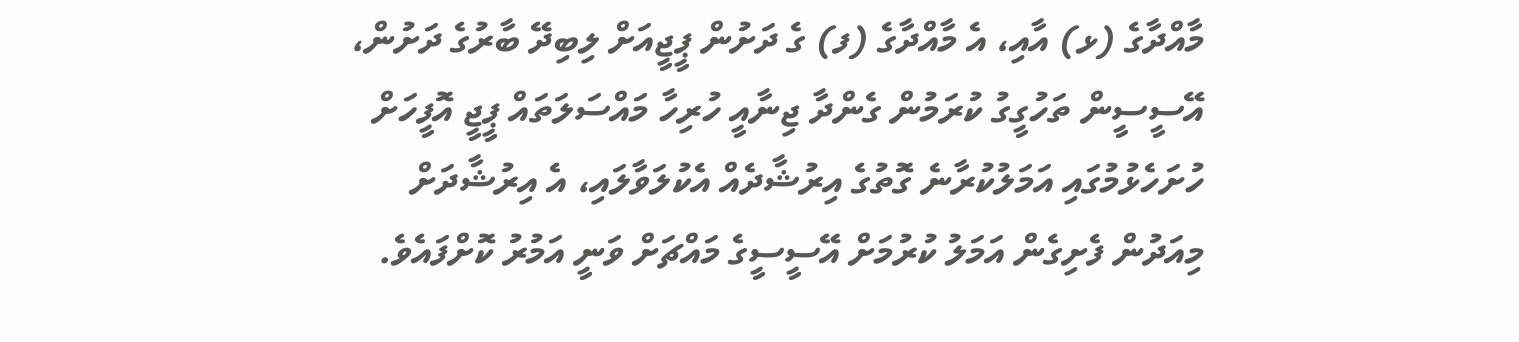މާއްދާގެ (ޅ) އާއި، އެ މާއްދާގެ (ފ) ގެ ދަށުން ޕީޖީއަށް ލިބިދޭ ބާރުގެ ދަށުން، އޭސީސީން ތަހުގީގު ކުރަމުން ގެންދާ ޖިނާއީ ހުރިހާ މައްސަލަތައް ޕީޖީ އޮފީހަށް ހުށަހެޅުމުގައި އަމަލުކުރާނެ ގޮތުގެ އިރުޝާދެއް އެކުލަވާލައި، އެ އިރުޝާދަށް މިއަދުން ފެށިގެން އަމަލު ކުރުމަށް އޭސީސީގެ މައްޗަށް ވަނީ އަމުރު ކޮށްފައެވެ.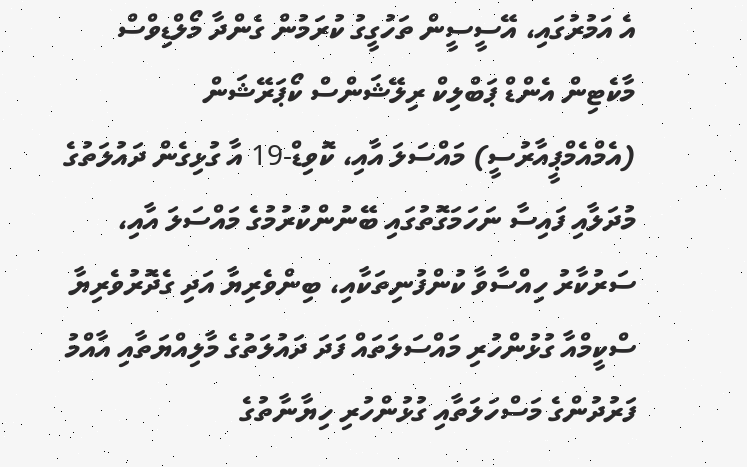އެ އަމުރުގައި، އޭސީސީން ތަހުގީގު ކުރަމުން ގެންދާ މޯލްޑިވްސް މާކެޓިން އެންޑް ޕަބްލިކް ރިލޭޝަންސް ކޯޕަރޭޝަން (އެމްއެމްޕީއާރުސީ) މައްސަލަ އާއި، ކޮވިޑް-19 އާ ގުޅިގެން ދައުލަތުގެ މުދަލާއި ފައިސާ ނަހަމަގޮތުގައި ބޭނުންކުރުމުގެ މައްސަލަ އާއި، ސަރުކާރު ހިއްސާވާ ކުންފުނިތަކާއި، ބިންވެރިޔާ އަދި ގެދޮރުވެރިޔާ ސްކީމްއާ ގުޅުންހުރި މައްސަލަތައް ފަދަ ދައުލަތުގެ މާލިއްޔަތާއި އާއްމު ފަރުދުންގެ މަސްހަލަތާއި ގުޅުންހުރި ހިޔާނާތުގެ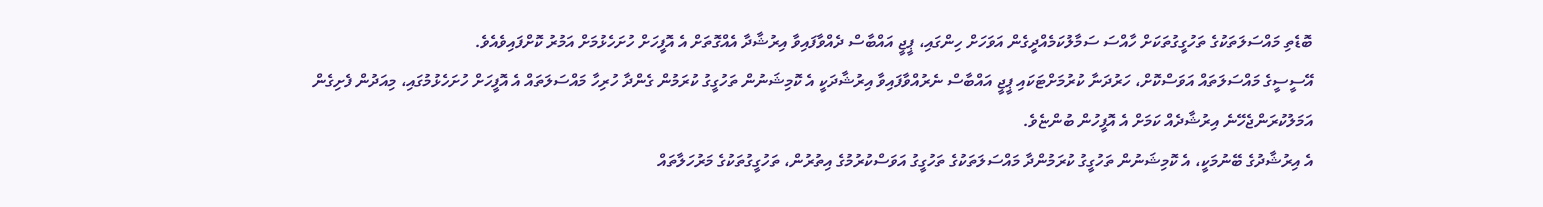ބޮޑެތި މައްސަލަތަކުގެ ތަހުގީގުތަކަށް ހާއްސަ ސަމާލުކަމެއްދީގެން އަވަހަށް ހިންގައި، ޕީޖީ އައްބާސް ދެއްވާފައިވާ އިރުޝާދާ އެއްގޮތަށް އެ އޮފީހަށް ހުށަހެޅުމަށް އަމުރު ކޮށްފައިވެއެވެ.
އޭސީސީގެ މައްސަލަތައް އަވަސްކޮށް، ހަރުދަނާ ކުރުމަށްޓަކައި ޕީޖީ އައްބާސް ނެރުއްވާފައިވާ އިރުޝާދަކީ އެ ކޮމިޝަނުން ތަހުގީގު ކުރަމުން ގެންދާ ހުރިހާ މައްސަލަތައް އެ އޮފީހަށް ހުށަހެޅުމުގައި، މިއަދުން ފެށިގެން އަމަލުކުރަންޖެހޭނެ އިރުޝާދެއް ކަމަށް އެ އޮފީހުން ބުންޏެވެ.
އެ އިރުޝާދުގެ ބޭނުމަކީ، އެ ކޮމިޝަނުން ތަހުގީގު ކުރަމުންދާ މައްސަލަތަކުގެ ތަހުގީގު އަވަސްކުރުމުގެ އިތުރުން، ތަހުގީގުތަކުގެ މަރުހަލާތައް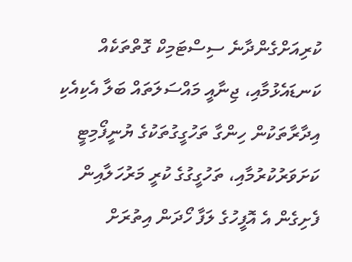ކުރިއަށްގެންދާނެ ސިސްޓަމިކް ގޮތްތަކެއް ކަނޑައެޅުމާއި، ޖިނާއީ މައްސަލަތައް ބަލާ އެކިއެކި އިދާރާތަކުން ހިންގާ ތަހުގީގުތަކުގެ ޔުނީފޯމިޓީ ކަށަވަރުކުރުމާއި، ތަހުގީގުގެ ކުރީ މަރުހަލާއިން ފެށިގެން އެ އޮފީހުގެ ލަފާ ހޯދަން އިތުރަށް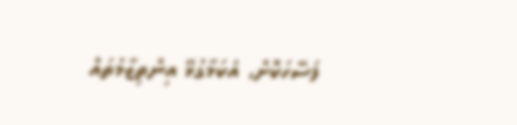ފަސޭހަކޮށް، އެކަމާގުޅޭ އިންތިޒާމުތައް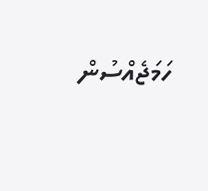ހަމަޖެއްސުން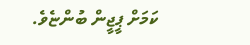ކަމަށް ޕީޖީން ބުންޏެވެ.